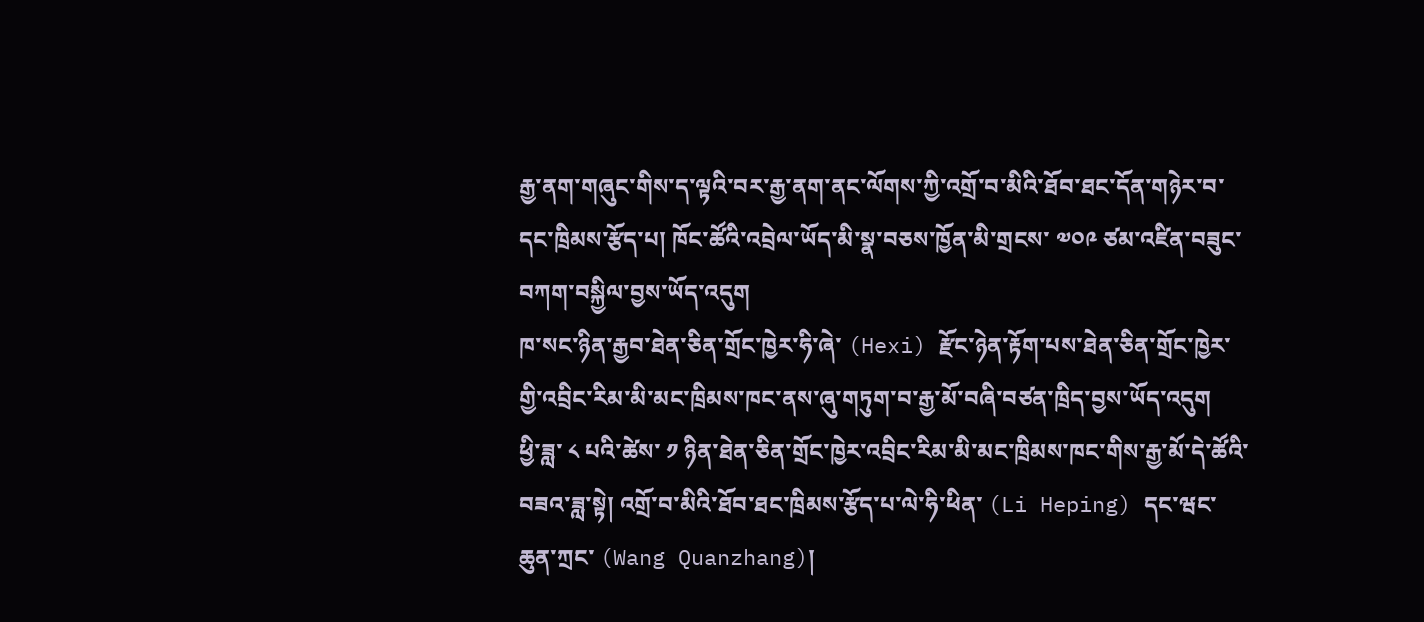རྒྱ་ནག་གཞུང་གིས་ད་ལྟའི་བར་རྒྱ་ནག་ནང་ལོགས་ཀྱི་འགྲོ་བ་མིའི་ཐོབ་ཐང་དོན་གཉེར་བ་དང་ཁྲིམས་རྩོད་པ། ཁོང་ཚོའི་འབྲེལ་ཡོད་མི་སྣ་བཅས་ཁྱོན་མི་གྲངས་ ༧༠༩ ཙམ་འཛིན་བཟུང་བཀག་བསྐྱིལ་བྱས་ཡོད་འདུག
ཁ་སང་ཉིན་རྒྱབ་ཐེན་ཅིན་གྲོང་ཁྱེར་ཧི་ཞེ་ (Hexi) རྫོང་ཉེན་རྟོག་པས་ཐེན་ཅིན་གྲོང་ཁྱེར་གྱི་འབྲིང་རིམ་མི་མང་ཁྲིམས་ཁང་ནས་ཞུ་གཏུག་བ་རྒྱ་མོ་བཞི་བཙན་ཁྲིད་བྱས་ཡོད་འདུག
ཕྱི་ཟླ་ ༨ པའི་ཚེས་ ༡ ཉིན་ཐེན་ཅིན་གྲོང་ཁྱེར་འབྲིང་རིམ་མི་མང་ཁྲིམས་ཁང་གིས་རྒྱ་མོ་དེ་ཚོའི་བཟའ་ཟླ་སྟེ། འགྲོ་བ་མིའི་ཐོབ་ཐང་ཁྲིམས་རྩོད་པ་ལེ་ཧི་ཕིན་ (Li Heping) དང་ཝང་ཆུན་ཀྲང་ (Wang Quanzhang)།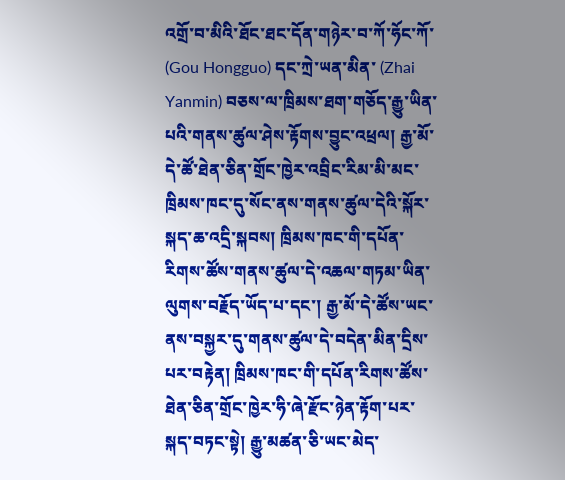འགྲོ་བ་མིའི་ཐོང་ཐང་དོན་གཉེར་བ་ཀོ་ཧོང་ཀོ་ (Gou Hongguo) དང་ཀྲེ་ཡན་མིན་ (Zhai Yanmin) བཅས་ལ་ཁྲིམས་ཐག་གཅོད་རྒྱུ་ཡིན་པའི་གནས་ཚུལ་ཤེས་རྟོགས་བྱུང་འཕྲལ། རྒྱ་མོ་དེ་ཚོ་ཐེན་ཅིན་གྲོང་ཁྱེར་འབྲིང་རིམ་མི་མང་ཁྲིམས་ཁང་དུ་སོང་ནས་གནས་ཚུལ་དེའི་སྐོར་སྐད་ཆ་འདྲི་སྐབས། ཁྲིམས་ཁང་གི་དཔོན་རིགས་ཚོས་གནས་ཚུལ་དེ་འཆལ་གཏམ་ཡིན་ལུགས་བརྗོད་ཡོད་པ་དང་། རྒྱ་མོ་དེ་ཚོས་ཡང་ནས་བསྐྱར་དུ་གནས་ཚུལ་དེ་བདེན་མིན་དྲིས་པར་བརྟེན། ཁྲིམས་ཁང་གི་དཔོན་རིགས་ཚོས་ཐེན་ཅིན་གྲོང་ཁྱེར་ཧི་ཞེ་རྫོང་ཉེན་རྟོག་པར་སྐད་བཏང་སྟེ། རྒྱུ་མཚན་ཅི་ཡང་མེད་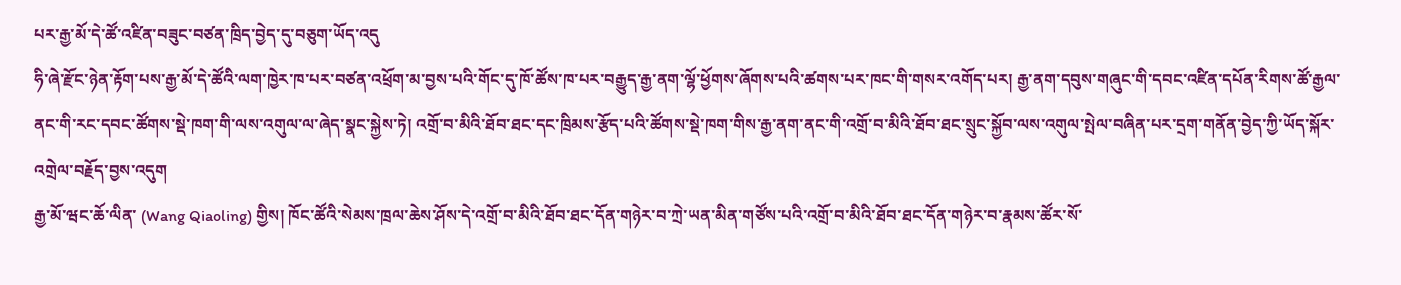པར་རྒྱ་མོ་དེ་ཚོ་འཛིན་བཟུང་བཙན་ཁྲིད་བྱེད་དུ་བཅུག་ཡོད་འདུ
ཧི་ཞེ་རྫོང་ཉེན་རྟོག་པས་རྒྱ་མོ་དེ་ཚོའི་ལག་ཁྱེར་ཁ་པར་བཙན་འཕྲོག་མ་བྱས་པའི་གོང་དུ་ཁོ་ཚོས་ཁ་པར་བརྒྱུད་རྒྱ་ནག་ལྷོ་ཕྱོགས་ཞོགས་པའི་ཚགས་པར་ཁང་གི་གསར་འགོད་པར། རྒྱ་ནག་དབུས་གཞུང་གི་དབང་འཛིན་དཔོན་རིགས་ཚོ་རྒྱལ་ནང་གི་རང་དབང་ཚོགས་སྡེ་ཁག་གི་ལས་འགུལ་ལ་ཞེད་སྣང་སྐྱེས་ཏེ། འགྲོ་བ་མིའི་ཐོབ་ཐང་དང་ཁྲིམས་རྩོད་པའི་ཚོགས་སྡེ་ཁག་གིས་རྒྱ་ནག་ནང་གི་འགྲོ་བ་མིའི་ཐོབ་ཐང་སྲུང་སྐྱོབ་ལས་འགུལ་སྤེལ་བཞིན་པར་དྲག་གནོན་བྱེད་ཀྱི་ཡོད་སྐོར་འགྲེལ་བརྗོད་བྱས་འདུག
རྒྱ་མོ་ཝང་ཆོ་ལིན་ (Wang Qiaoling) གྱིས། ཁོང་ཚོའི་སེམས་ཁྲལ་ཆེས་ཤོས་དེ་འགྲོ་བ་མིའི་ཐོབ་ཐང་དོན་གཉེར་བ་ཀྲེ་ཡན་མིན་གཙོས་པའི་འགྲོ་བ་མིའི་ཐོབ་ཐང་དོན་གཉེར་བ་རྣམས་ཚོར་སོ་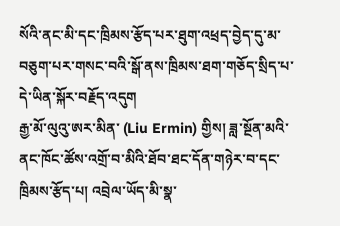སོའི་ནང་མི་དང་ཁྲིམས་རྩོད་པར་ཐུག་འཕྲད་བྱེད་དུ་མ་བཅུག་པར་གསང་བའི་སྒོ་ནས་ཁྲིམས་ཐག་གཅོད་སྲིད་པ་དེ་ཡིན་སྐོར་བརྗོད་འདུག
རྒྱ་མོ་ལུའུ་ཨར་མིན་ (Liu Ermin) གྱིས། ཟླ་སྔོན་མའི་ནང་ཁོང་ཚོས་འགྲོ་བ་མིའི་ཐོབ་ཐང་དོན་གཉེར་བ་དང་ཁྲིམས་རྩོད་པ། འབྲེལ་ཡོད་མི་སྣ་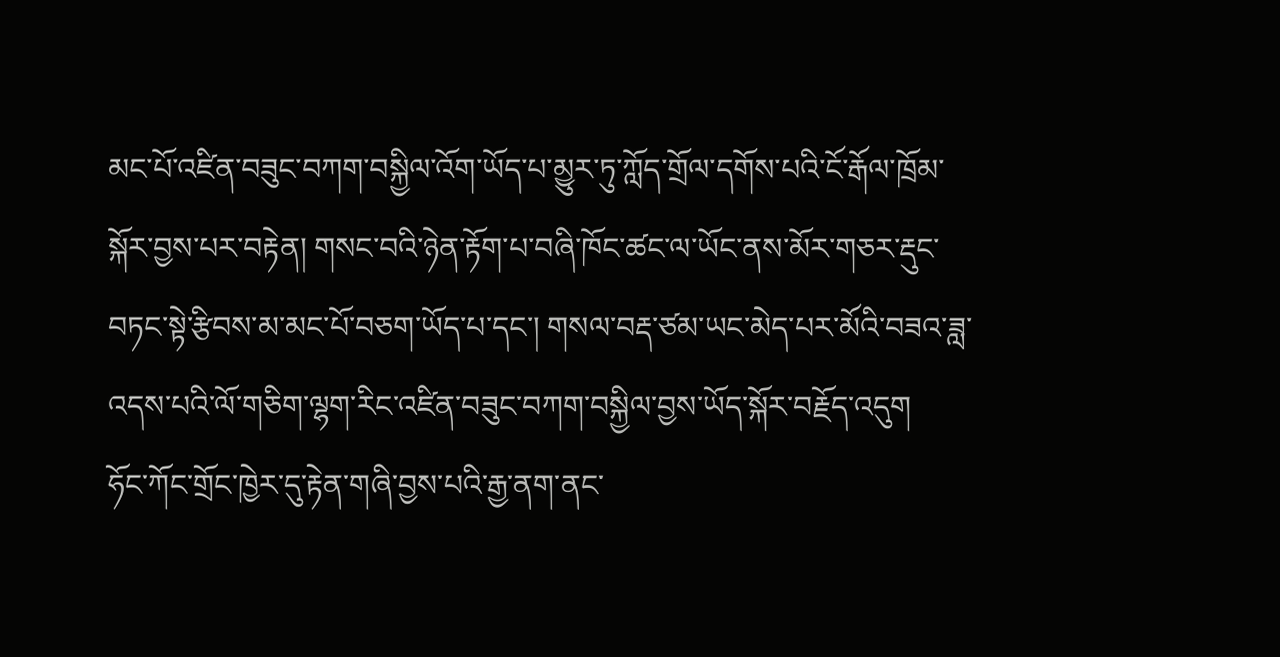མང་པོ་འཛིན་བཟུང་བཀག་བསྐྱིལ་འོག་ཡོད་པ་མྱུར་ཏུ་ཀློད་གྲོལ་དགོས་པའི་ངོ་རྒོལ་ཁྲོམ་སྐོར་བྱས་པར་བརྟེན། གསང་བའི་ཉེན་རྟོག་པ་བཞི་ཁོང་ཚང་ལ་ཡོང་ནས་མོར་གཅར་རྡུང་བཏང་སྟེ་རྩིབས་མ་མང་པོ་བཅག་ཡོད་པ་དང་། གསལ་བརྡ་ཙམ་ཡང་མེད་པར་མོའི་བཟའ་ཟླ་འདས་པའི་ལོ་གཅིག་ལྷག་རིང་འཛིན་བཟུང་བཀག་བསྐྱིལ་བྱས་ཡོད་སྐོར་བརྗོད་འདུག
ཧོང་ཀོང་གྲོང་ཁྱེར་དུ་རྟེན་གཞི་བྱས་པའི་རྒྱ་ནག་ནང་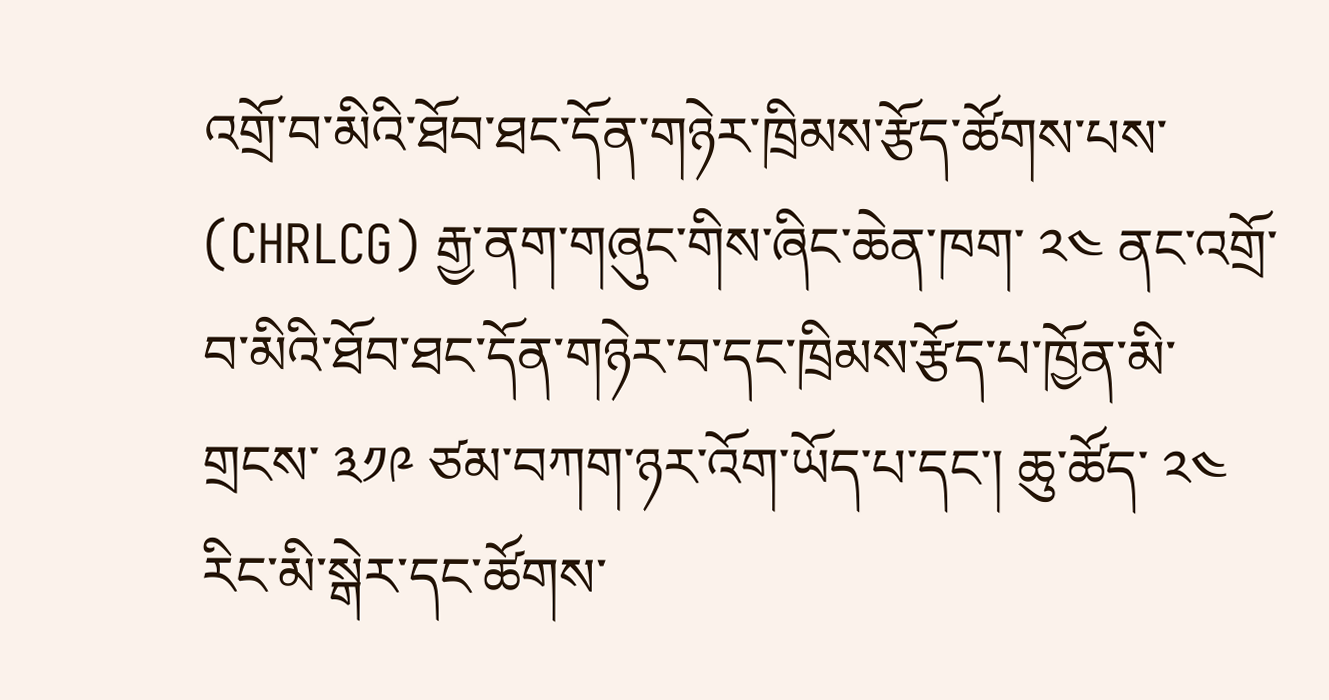འགྲོ་བ་མིའི་ཐོབ་ཐང་དོན་གཉེར་ཁྲིམས་རྩོད་ཚོགས་པས་ (CHRLCG) རྒྱ་ནག་གཞུང་གིས་ཞིང་ཆེན་ཁག་ ༢༤ ནང་འགྲོ་བ་མིའི་ཐོབ་ཐང་དོན་གཉེར་བ་དང་ཁྲིམས་རྩོད་པ་ཁྱོན་མི་གྲངས་ ༣༡༩ ཙམ་བཀག་ཉར་འོག་ཡོད་པ་དང་། ཆུ་ཚོད་ ༢༤ རིང་མི་སྒེར་དང་ཚོགས་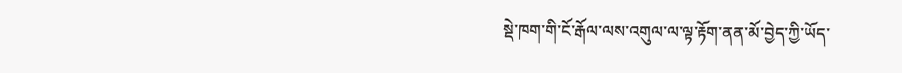སྡེ་ཁག་གི་ངོ་རྒོལ་ལས་འགུལ་ལ་ལྟ་རྟོག་ནན་མོ་བྱེད་ཀྱི་ཡོད་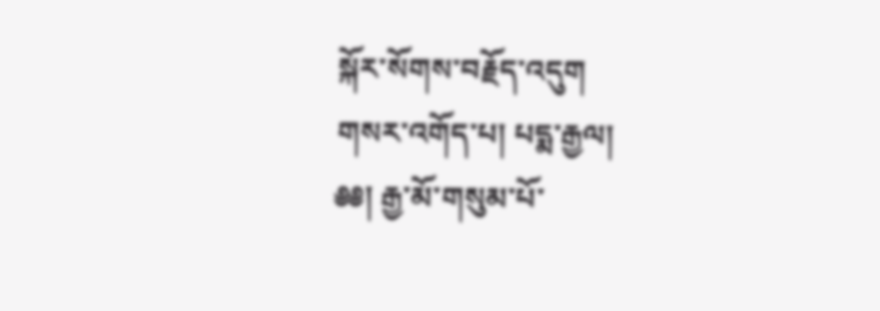སྐོར་སོགས་བརྗོད་འདུག
གསར་འགོད་པ། པདྨ་རྒྱལ།
༅༅། རྒྱ་མོ་གསུམ་པོ་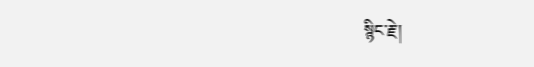སྙིང་རྗེ་།